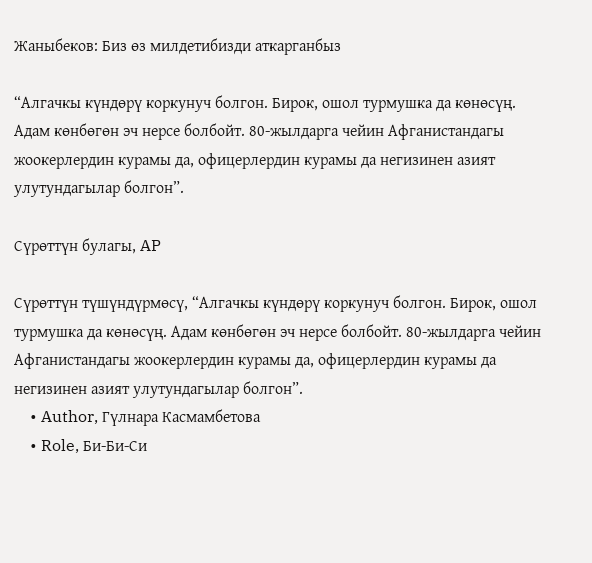Жаныбеков: Биз өз милдетибизди аткарганбыз

“Алгачкы күндөрү коркунуч болгон. Бирок, ошол турмушка да көнөсүң. Адам көнбөгөн эч нерсе болбойт. 80-жылдарга чейин Афганистандагы жоокерлердин курамы да, офицерлердин курамы да негизинен азият улутундагылар болгон”.

Сүрөттүн булагы, AP

Сүрөттүн түшүндүрмөсү, “Алгачкы күндөрү коркунуч болгон. Бирок, ошол турмушка да көнөсүң. Адам көнбөгөн эч нерсе болбойт. 80-жылдарга чейин Афганистандагы жоокерлердин курамы да, офицерлердин курамы да негизинен азият улутундагылар болгон”.
    • Author, Гүлнара Касмамбетова
    • Role, Би-Би-Си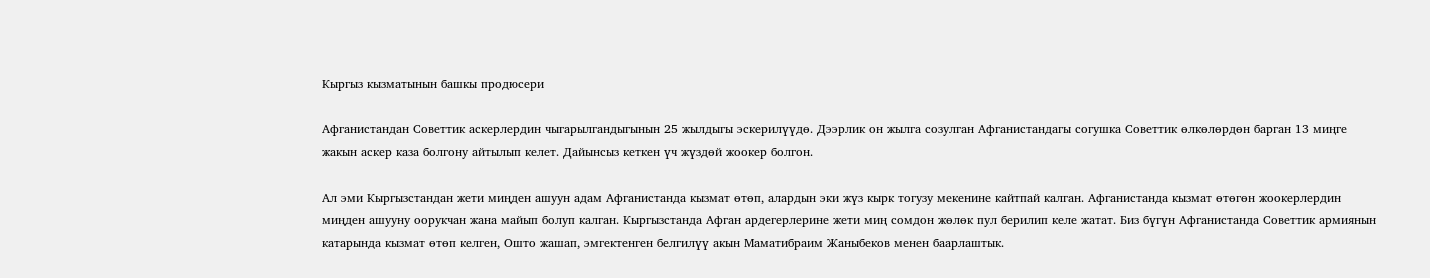Кыргыз кызматынын башкы продюсери

Афганистандан Советтик аскерлердин чыгарылгандыгынын 25 жылдыгы эскерилүүдө. Дээрлик он жылга созулган Афганистандагы согушка Советтик өлкөлөрдөн барган 13 миңге жакын аскер каза болгону айтылып келет. Дайынсыз кеткен үч жүздөй жоокер болгон.

Ал эми Кыргызстандан жети миңден ашуун адам Афганистанда кызмат өтөп, алардын эки жүз кырк тогузу мекенине кайтпай калган. Афганистанда кызмат өтөгөн жоокерлердин миңден ашууну оорукчан жана майып болуп калган. Кыргызстанда Афган ардегерлерине жети миң сомдон жөлөк пул берилип келе жатат. Биз бүгүн Афганистанда Советтик армиянын катарында кызмат өтөп келген, Ошто жашап, эмгектенген белгилүү акын Маматибраим Жаныбеков менен баарлаштык.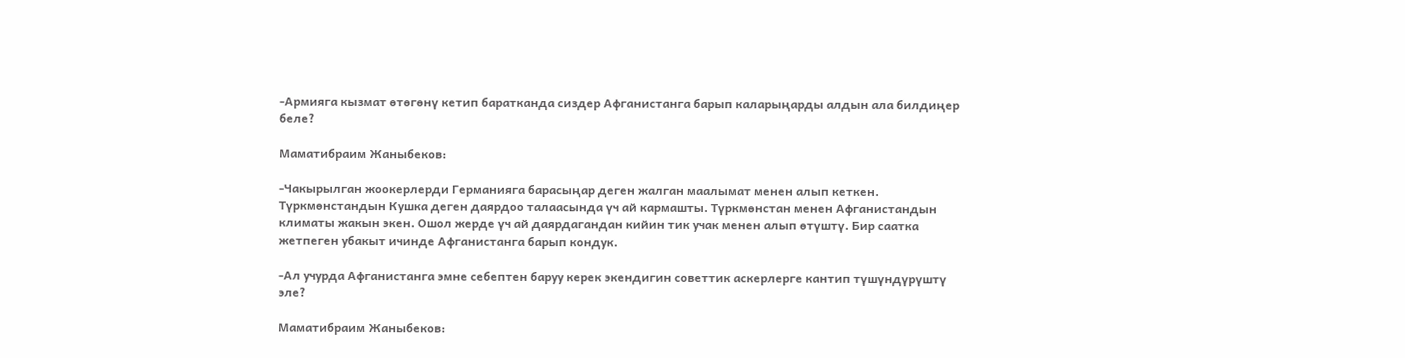-Армияга кызмат өтөгөнү кетип баратканда сиздер Афганистанга барып каларыңарды алдын ала билдиңер беле?

Маматибраим Жаныбеков:

-Чакырылган жоокерлерди Германияга барасыңар деген жалган маалымат менен алып кеткен. Түркмөнстандын Кушка деген даярдоо талаасында үч ай кармашты. Түркмөнстан менен Афганистандын климаты жакын экен. Ошол жерде үч ай даярдагандан кийин тик учак менен алып өтүштү. Бир саатка жетпеген убакыт ичинде Афганистанга барып кондук.

-Ал учурда Афганистанга эмне себептен баруу керек экендигин советтик аскерлерге кантип түшүндүрүштү эле?

Маматибраим Жаныбеков: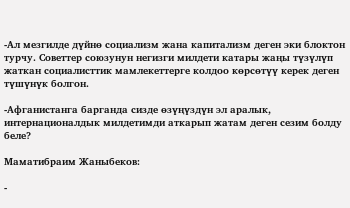-Ал мезгилде дүйнө социализм жана капитализм деген эки блоктон турчу. Советтер союзунун негизги милдети катары жаңы түзүлүп жаткан социалисттик мамлекеттерге колдоо көрсөтүү керек деген түшүнүк болгон.

-Афганистанга барганда сизде өзүңүздүн эл аралык, интернационалдык милдетимди аткарып жатам деген сезим болду беле?

Маматибраим Жаныбеков:

-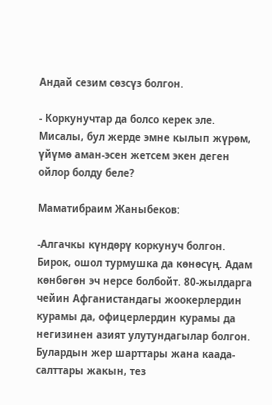Андай сезим сөзсүз болгон.

- Коркунучтар да болсо керек эле. Мисалы, бул жерде эмне кылып жүрөм, үйүмө аман-эсен жетсем экен деген ойлор болду беле?

Маматибраим Жаныбеков:

-Алгачкы күндөрү коркунуч болгон. Бирок, ошол турмушка да көнөсүң. Адам көнбөгөн эч нерсе болбойт. 80-жылдарга чейин Афганистандагы жоокерлердин курамы да, офицерлердин курамы да негизинен азият улутундагылар болгон. Булардын жер шарттары жана каада-салттары жакын, тез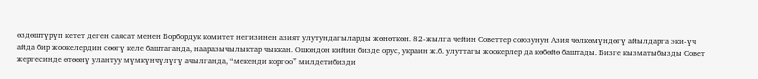өздөштүрүп кетет деген саясат менен Борбордук комитет негизинен азият улутундагыларды жөнөткөн. 82-жылга чейин Советтер союзунун Азия чөлкөмүндөгү айылдарга эки-үч айда бир жоокелердин сөөгү келе баштаганда, нааразычылыктар чыккан. Ошондон кийин бизде орус, украин ж.б. улуттагы жоокерлер да көбөйө баштады. Бизге кызматыбызды Совет жергесинде өтөөнү улантуу мүмкүнчүлүгү ачылганда, “мекенди коргоо” милдетибизди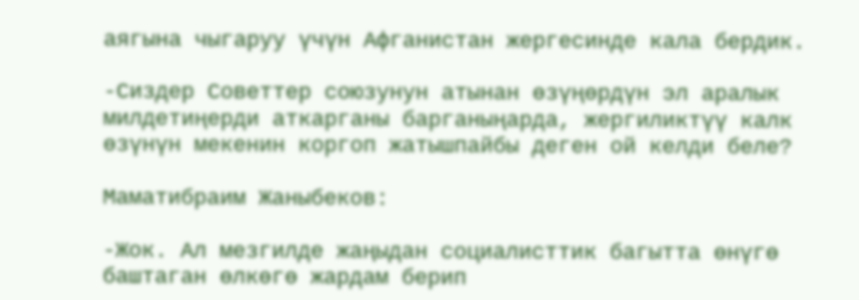аягына чыгаруу үчүн Афганистан жергесинде кала бердик.

-Сиздер Советтер союзунун атынан өзүңөрдүн эл аралык милдетиңерди аткарганы барганыңарда, жергиликтүү калк өзүнүн мекенин коргоп жатышпайбы деген ой келди беле?

Маматибраим Жаныбеков:

-Жок. Ал мезгилде жаңыдан социалисттик багытта өнүгө баштаган өлкөгө жардам берип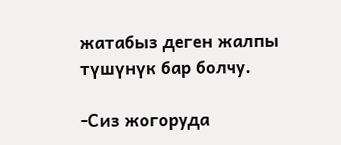жатабыз деген жалпы түшүнүк бар болчу.

-Сиз жогоруда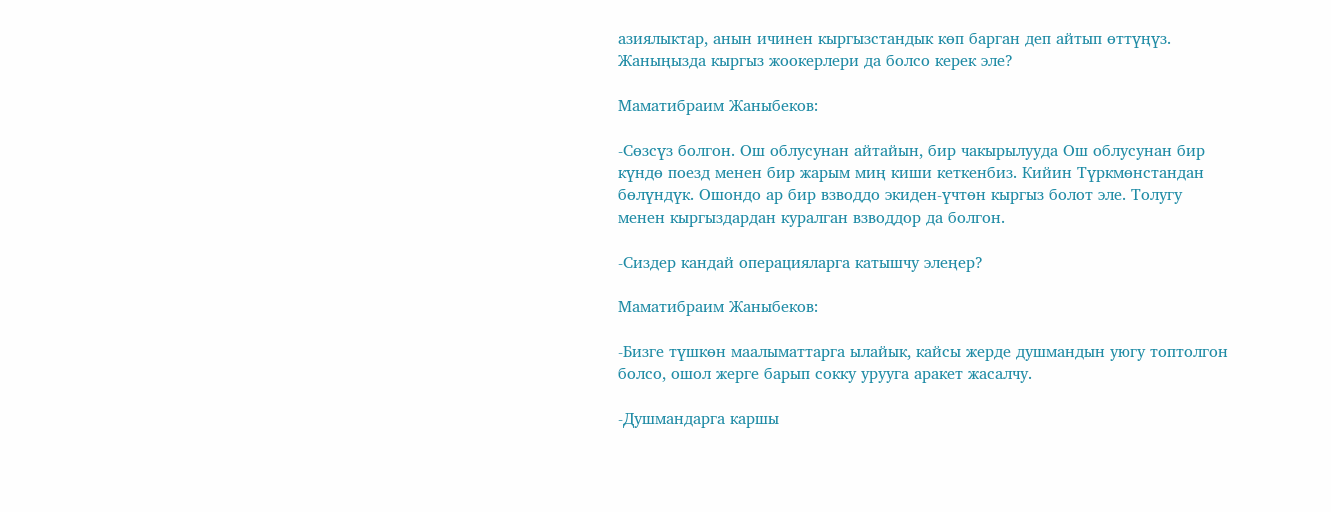азиялыктар, анын ичинен кыргызстандык көп барган деп айтып өттүңүз. Жаныңызда кыргыз жоокерлери да болсо керек эле?

Маматибраим Жаныбеков:

-Сөзсүз болгон. Ош облусунан айтайын, бир чакырылууда Ош облусунан бир күндө поезд менен бир жарым миң киши кеткенбиз. Кийин Түркмөнстандан бөлүндүк. Ошондо ар бир взводдо экиден-үчтөн кыргыз болот эле. Толугу менен кыргыздардан куралган взводдор да болгон.

-Сиздер кандай операцияларга катышчу элеңер?

Маматибраим Жаныбеков:

-Бизге түшкөн маалыматтарга ылайык, кайсы жерде душмандын уюгу топтолгон болсо, ошол жерге барып сокку урууга аракет жасалчу.

-Душмандарга каршы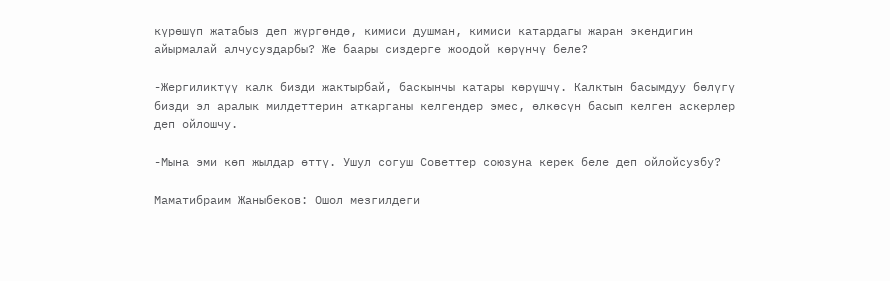күрөшүп жатабыз деп жүргөндө, кимиси душман, кимиси катардагы жаран экендигин айырмалай алчусуздарбы? Же баары сиздерге жоодой көрүнчү беле?

-Жергиликтүү калк бизди жактырбай, баскынчы катары көрүшчү. Калктын басымдуу бөлүгү бизди эл аралык милдеттерин аткарганы келгендер эмес, өлкөсүн басып келген аскерлер деп ойлошчу.

-Мына эми көп жылдар өттү. Ушул согуш Советтер союзуна керек беле деп ойлойсузбу?

Маматибраим Жаныбеков: Ошол мезгилдеги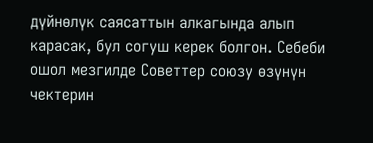дүйнөлүк саясаттын алкагында алып карасак, бул согуш керек болгон. Себеби ошол мезгилде Советтер союзу өзүнүн чектерин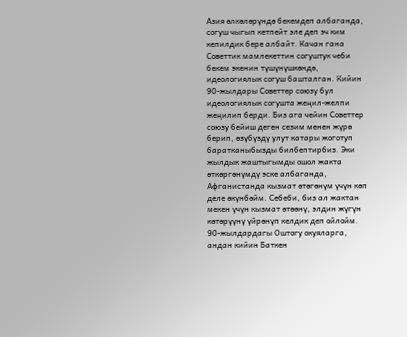Азия өлкөлөрүндө бекемдеп албаганда, согуш чыгып кетпейт эле деп эч ким кепилдик бере албайт. Качан гана Советтик мамлекеттин согуштук чеби бекем экенин түшүнүшкөндө, идеологиялык согуш башталган. Кийин 90-жылдары Советтер союзу бул идеологиялык согушта жеңил-желпи жеңилип берди. Биз ага чейин Советтер союзу бейиш деген сезим менен жүрө берип, өзүбүздү улут катары жоготуп баратканыбызды билбептирбиз. Эки жылдык жаштыгымды ошол жакта өткөргөнүмдү эске албаганда, Афганистанда кызмат өтөгөнүм үчүн көп деле өкүнбөйм. Себеби, биз ал жактан мекен үчүн кызмат өтөөнү, элдин жүгүн көтөрүүнү үйрөнүп келдик деп ойлойм. 90-жылдардагы Оштогу окуяларга, андан кийин Баткен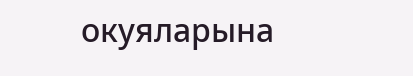окуяларына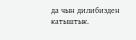да чын дилибизден катыштык.